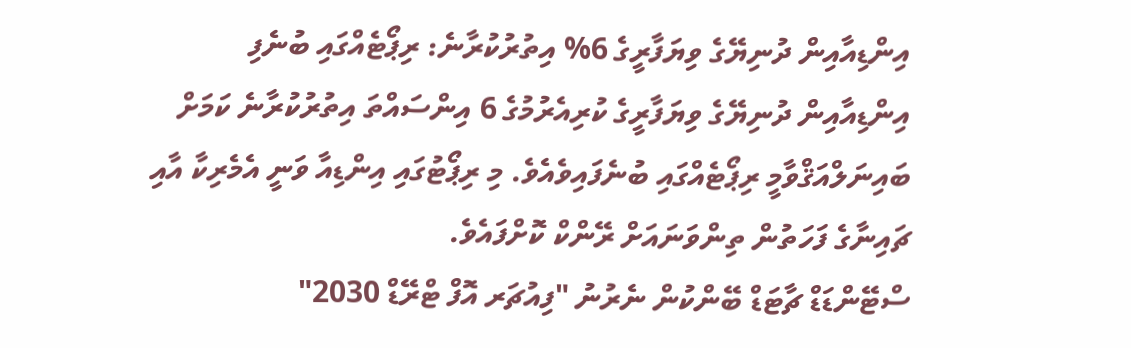އިންޑިއާއިން ދުނިޔޭގެ ވިޔަފާރީގެ 6% އިތުރުކުރާނެ: ރިޕޯޓެއްގައި ބުނެފި
އިންޑިއާއިން ދުނިޔޭގެ ވިޔަފާރީގެ ކުރިއެރުމުގެ 6 އިންސައްތަ އިތުރުކުރާނެ ކަމަށް ބައިނަލްއަޤްވާމީ ރިޕޯޓެއްގައި ބުނެފައިވެއެވެ. މި ރިޕޯޓުގައި އިންޑިއާ ވަނީ އެމެރިކާ އާއި ޗައިނާގެ ފަހަތުން ތިންވަނައަށް ރޭންކް ކޮށްފައެވެ.
ސްޓޭންޑަޑް ޗާޓަޑް ބޭންކުން ނެރުނު "ފިއުޗަރ އޮފް ޓްރޭޑް 2030"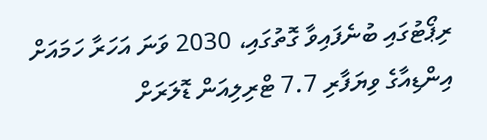ރިޕޯޓުގައި ބުނެފައިވާ ގޮތުގައި، 2030 ވަނަ އަހަރާ ހަމައަށް އިންޑިއާގެ ވިޔަފާރި 7.7 ޓްރިލިއަން ޑޮލަރަށް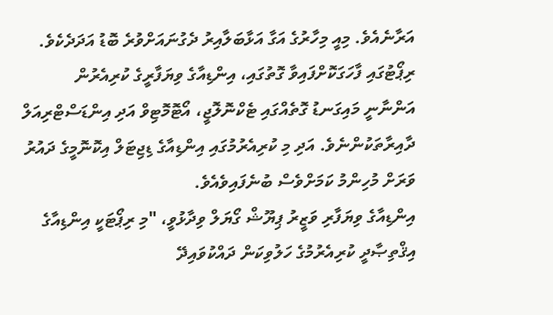އަރާނެއެވެ. މިއީ މިހާރުގެ އަގާ އަޅާބަލާއިރު ދެގުނައަށްވުރެ ބޮޑު އަދަދެކެވެ.
ރިޕޯޓުގައި ފާހަގަކޮށްފައިވާ ގޮތުގައި، އިންޑިއާގެ ވިޔަފާރީގެ ކުރިއެރުން އަންނާނީ މައިގަނޑު ގޮތެއްގައި ޓެކްނޮލޮޖީ، އޯޓޮމޮޓިވް އަދި އިންޑަސްޓްރިއަލް ދާއިރާތަކުންނެވެ. އަދި މި ކުރިއެރުމުގައި އިންޑިއާގެ ޑިޖިޓަލް އިކޮނޮމީގެ ދައުރު ވަރަށް މުހިންމު ކަމަށްވެސް ބުނެފައިވެއެވެ.
އިންޑިއާގެ ވިޔަފާރި ވަޒީރު ޕިޔޫޝް ގޯޔަލް ވިދާޅުވީ، "މި ރިޕޯޓަކީ އިންޑިއާގެ އިޤްތިޞާދީ ކުރިއެރުމުގެ ހަލުވިކަން ދައްކުވައިދޭ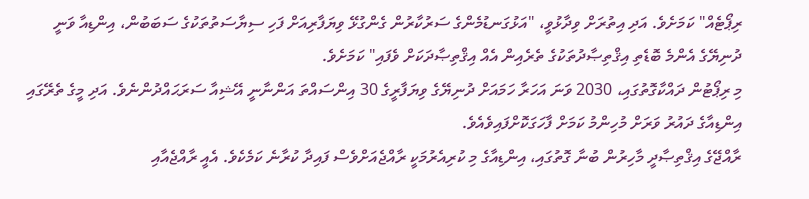ރިޕޯޓެއް" ކަމަށެވެ. އަދި އިތުރަށް ވިދާޅުވީ، "އަޅުގަނޑުމެންގެ ސަރުކާރުން ގެންގުޅޭ ވިޔަފާރިއަށް ފަހި ސިޔާސަތުތަކުގެ ސަބަބުން، އިންޑިއާ ވަނީ ދުނިޔޭގެ އެންމެ ބޮޑެތި އިޤްތިޞާދުތަކުގެ ތެރެއިން އެއް އިޤްތިޞާދަކަށް ވެފައި" ކަމަށެވެ.
މި ރިޕޯޓުން ދައްކާގޮތުގައި، 2030 ވަނަ އަހަރާ ހަމައަށް ދުނިޔޭގެ ވިޔަފާރީގެ 30 އިންސައްތަ އަންނާނީ އޭޝިއާ ސަރަޙައްދުންނެވެ. އަދި މީގެ ތެރޭގައި އިންޑިއާގެ ދައުރު ވަރަށް މުހިންމު ކަމަށް ފާހަގަކޮށްފައިވެއެވެ.
ރާއްޖޭގެ އިޤްތިޞާދީ މާހިރުން ބުނާ ގޮތުގައި، އިންޑިއާގެ މި ކުރިއެރުމަކީ ރާއްޖެއަށްވެސް ފައިދާ ކުރާނެ ކަމެކެވެ. އެއީ ރާއްޖެއާއި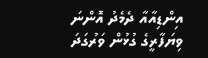އިންޑިއާއާ ދެމެދު އޮންނަ ވިޔަފާރީގެ ގުޅުން ވަރުގަދަ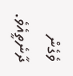ވެގެން ދާނެތީއެވެ.